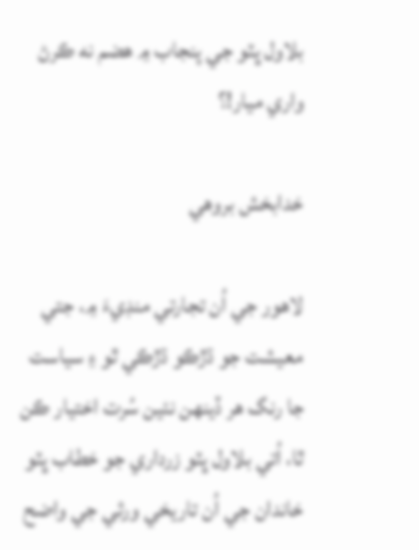بلاول ڀٽو جي پنجاب ۾ هضم نه ڪرڻ واري ميار!؟

خدابخش بروھي

لاهور جي اُن تجارتي منڊيءَ ۾، جتي معيشت جو ڌڙڪو ڌڙڪي ٿو ۽ سياست جا رنگ هر ڏينهن نئين سُرت اختيار ڪن ٿا، اُتي بلاول ڀٽو زرداري جو خطاب ڀٽو خاندان جي اُن تاريخي ورثي جي واضح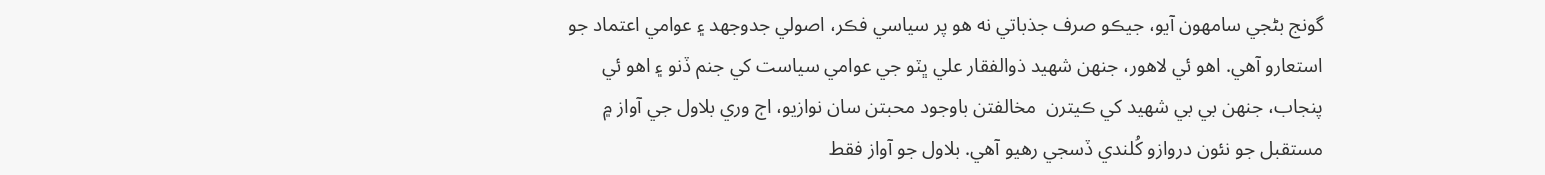گونج بڻجي سامهون آيو، جيڪو صرف جذباتي نه ھو پر سياسي فڪر، اصولي جدوجهد ۽ عوامي اعتماد جو استعارو آهي. اهو ئي لاهور، جنهن شهيد ذوالفقار علي ڀٽو جي عوامي سياست کي جنم ڏنو ۽ اهو ئي پنجاب، جنهن بي بي شهيد کي ڪيترن  مخالفتن باوجود محبتن سان نوازيو، اڄ وري بلاول جي آواز ۾ مستقبل جو نئون دروازو کُلندي ڏسجي رهيو آھي. بلاول جو آواز فقط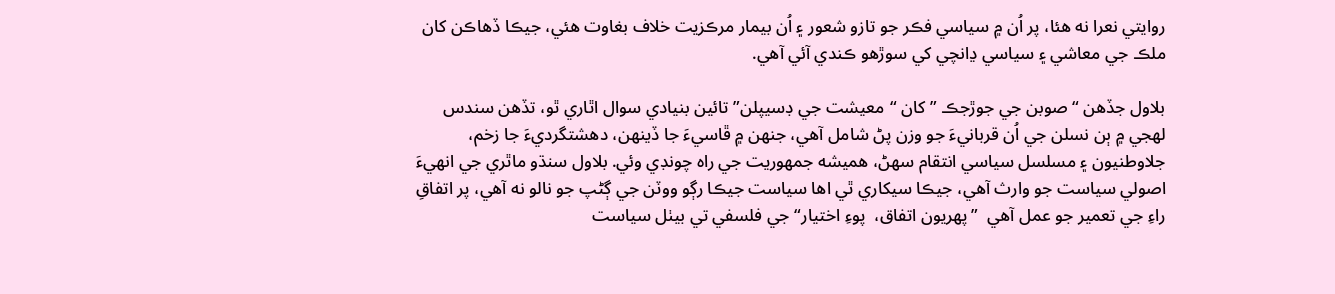روايتي نعرا نه هئا، پر اُن ۾ سياسي فڪر جو تازو شعور ۽ اُن بيمار مرڪزيت خلاف بغاوت هئي، جيڪا ڏهاڪن کان ملڪ جي معاشي ۽ سياسي ڍانچي کي سوڙهو ڪندي آئي آهي.

بلاول جڏهن “صوبن جي جوڙجڪ ” کان “معيشت جي ڊسيپلن” تائين بنيادي سوال اٿاري ٿو، تڏهن سندس لهجي ۾ ٻن نسلن جي اُن قربانيءَ جو وزن پڻ شامل آهي، جنهن ۾ ڦاسيءَ جا ڏينهن، دهشتگرديءَ جا زخم، جلاوطنيون ۽ مسلسل سياسي انتقام سهڻ، هميشه جمهوريت جي راه چونڊي وئي. بلاول سنڌو ماٿري جي انهيءَ اصولي سياست جو وارث آهي، جيڪا سيکاري ٿي اھا سياست جيڪا رڳو ووٽن جي ڳڻپ جو نالو نه آھي، پر اتفاقِ راءِ جي تعمير جو عمل آهي  ”پهريون اتفاق،  پوءِ اختيار“ جي فلسفي تي بيٺل سياست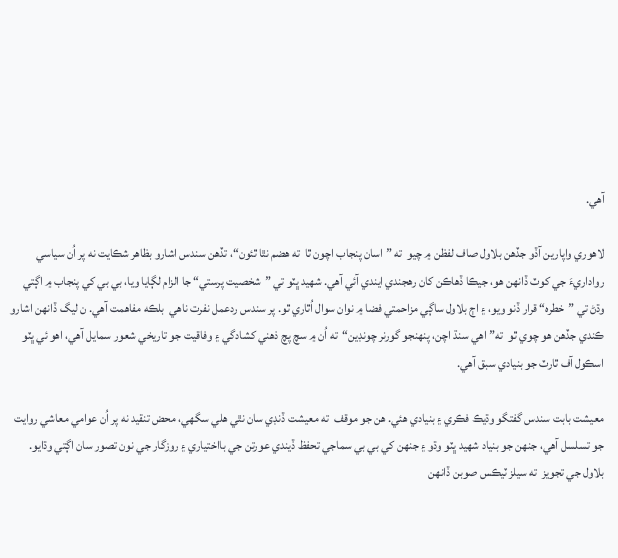آھي.

لاهوري واپارين آڏو جڏهن بلاول صاف لفظن ۾ چيو  ته ”اسان پنجاب اچون ٿا  ته هضم نٿا ٿئون“، تڏهن سندس اشارو بظاهر شڪايت نه پر اُن سياسي رواداريءَ جي کوٽ ڏانهن هو، جيڪا ڏهاڪن کان رهجندي ايندي آئي آهي. شهيد ڀٽو تي ”شخصيت پرستي“ جا الزام لڳايا ويا، بي بي کي پنجاب ۾ اڳتي وڌڻ تي ”خطره“ قرار ڏنو ويو، ۽ اڄ بلاول ساڳي مزاحمتي فضا ۾ نوان سوال اُٿاري ٿو. پر سندس ردعمل نفرت ناھي  بلڪه مفاهمت آهي. ن ليگ ڏانھن اشارو ڪندي جڏهن هو چوي ٿو  ته”اهي سنڌ اچن، پنهنجو گورنر چونڊين“  ته اُن ۾ سچ پچ ذهني کشادگي ۽ وفاقيت جو تاريخي شعور سمايل آهي، اهو ئي ڀٽو اسڪول آف ٿارٽ جو بنيادي سبق آهي.

معيشت بابت سندس گفتگو وڌيڪ فڪري ۽ بنيادي هئي. هن جو موقف  ته معيشت ڏنڊي سان نٿي هلي سگهي، محض تنقيد نه پر اُن عوامي معاشي روايت جو تسلسل آهي، جنهن جو بنياد شهيد ڀٽو وڌو ۽ جنهن کي بي بي سماجي تحفظ ڏيندي عورتن جي بااختياري ۽ روزگار جي نون تصور سان اڳتي وڌايو. بلاول جي تجويز  ته سيلز ٽيڪس صوبن ڏانهن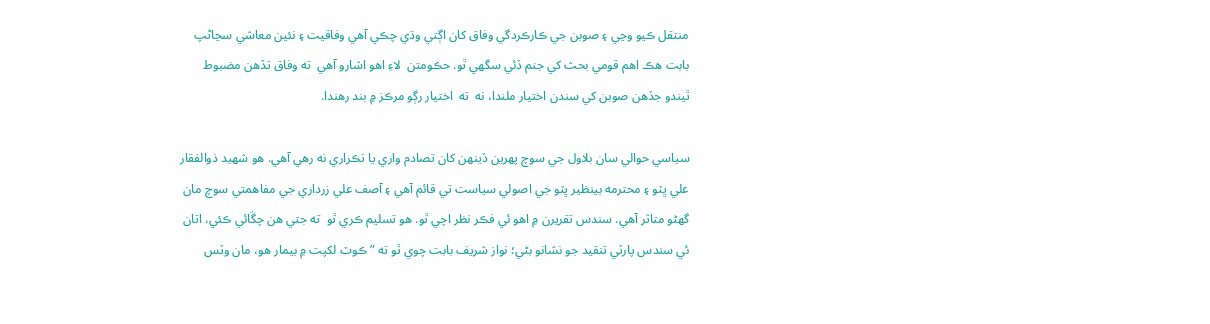منتقل ڪيو وڃي ۽ صوبن جي ڪارڪردگي وفاق کان اڳتي وڌي چڪي آهي وفاقيت ۽ نئين معاشي سڃاڻپ بابت هڪ اهم قومي بحث کي جنم ڏئي سگھي ٿو. حڪومتن  لاءِ اهو اشارو آهي  ته وفاق تڏھن مضبوط ٿيندو جڏهن صوبن کي سندن اختيار ملندا، نه  ته  اختيار رڳو مرڪز ۾ بند رهندا.

سياسي حوالي سان بلاول جي سوچ پهرين ڏينهن کان تصادم واري يا تڪراري نه رهي آهي. هو شهيد ذوالفقار علي ڀٽو ۽ محترمه بينظير ڀٽو جي اصولي سياست تي قائم آهي ۽ آصف علي زرداري جي مفاهمتي سوچ مان گهڻو متاثر آهي. سندس تقريرن ۾ اهو ئي فڪر نظر اچي ٿو. هو تسليم ڪري ٿو  ته جتي هن چڱائي ڪئي، اتان ئي سندس پارٽي تنقيد جو نشانو بڻي؛ نواز شريف بابت چوي ٿو ته ”ڪوٽ لکپت ۾ بيمار هو، مان وٽس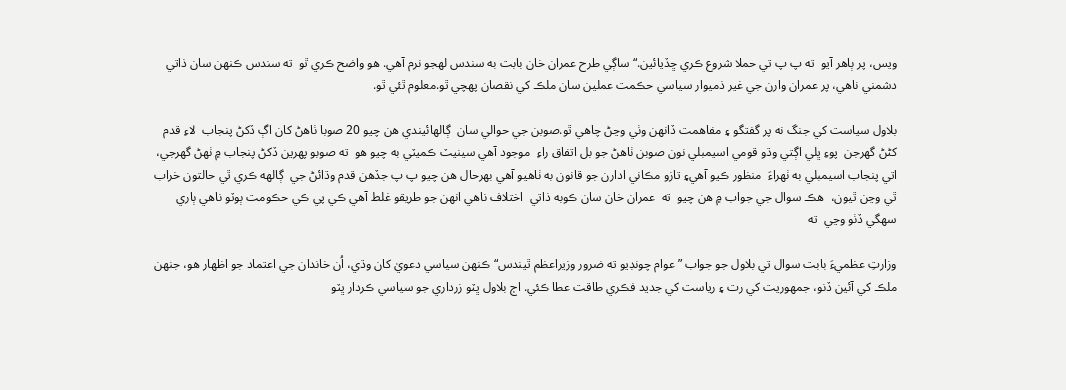ويس، پر ٻاهر آيو  ته پ پ تي حملا شروع ڪري ڇڏيائين.“ ساڳي طرح عمران خان بابت به سندس لهجو نرم آهي. هو واضح ڪري ٿو  ته سندس ڪنهن سان ذاتي دشمني ناهي، پر عمران وارن جي غير ذميوار سياسي حڪمت عملين سان ملڪ کي نقصان پهچي ٿو.معلوم ٿئي ٿو.

بلاول سياست کي جنگ نه پر گفتگو ۽ مفاهمت ڏانهن وٺي وڃڻ چاهي ٿو.صوبن جي حوالي سان  ڳالهائيندي ھن چيو 20 صوبا ٺاھڻ کان اڳ ڏکڻ پنجاب  لاءِ قدم کڻڻ گھرجن  پوءِ ڀلي اڳتي وڌو قومي اسيمبلي نون صوبن ٺاھڻ جو بل اتفاق راءِ  موجود آھي سينيٽ ڪميٽي به چيو ھو  ته صوبو پھرين ڏکڻ پنجاب ۾ ٺھڻ گھرجي، اتي پنجاب اسيمبلي به ٺھراءَ  منظور ڪيو آھي۽ تازو مڪاني ادارن جو قانون به ٺاھيو آھي بھرحال ھن چيو پ پ جڏھن قدم وڌائڻ جي  ڳالهه ڪري ٿي حالتون خراب ٿي وڃن ٿيون،  ھڪ سوال جي جواب ۾ ھن چيو  ته  عمران خان سان ڪوبه ذاتي  اختلاف ناھي انھن جو طريقو غلط آھي ڪي پي ڪي حڪومت ٻوٽو ناھي ٻاري سھگي ڏٺو وڃي  ته

وزارتِ عظميءَ بابت سوال تي بلاول جو جواب ”عوام چونڊيو ته ضرور وزيراعظم ٿيندس“ ڪنهن سياسي دعويٰ کان وڌي، اُن خاندان جي اعتماد جو اظهار هو، جنهن ملڪ کي آئين ڏنو، جمهوريت کي رت ۽ رياست کي جديد فڪري طاقت عطا ڪئي. اڄ بلاول ڀٽو زرداري جو سياسي ڪردار ڀٽو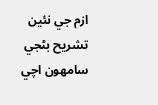ازم جي نئين تشريح بڻجي سامهون اچي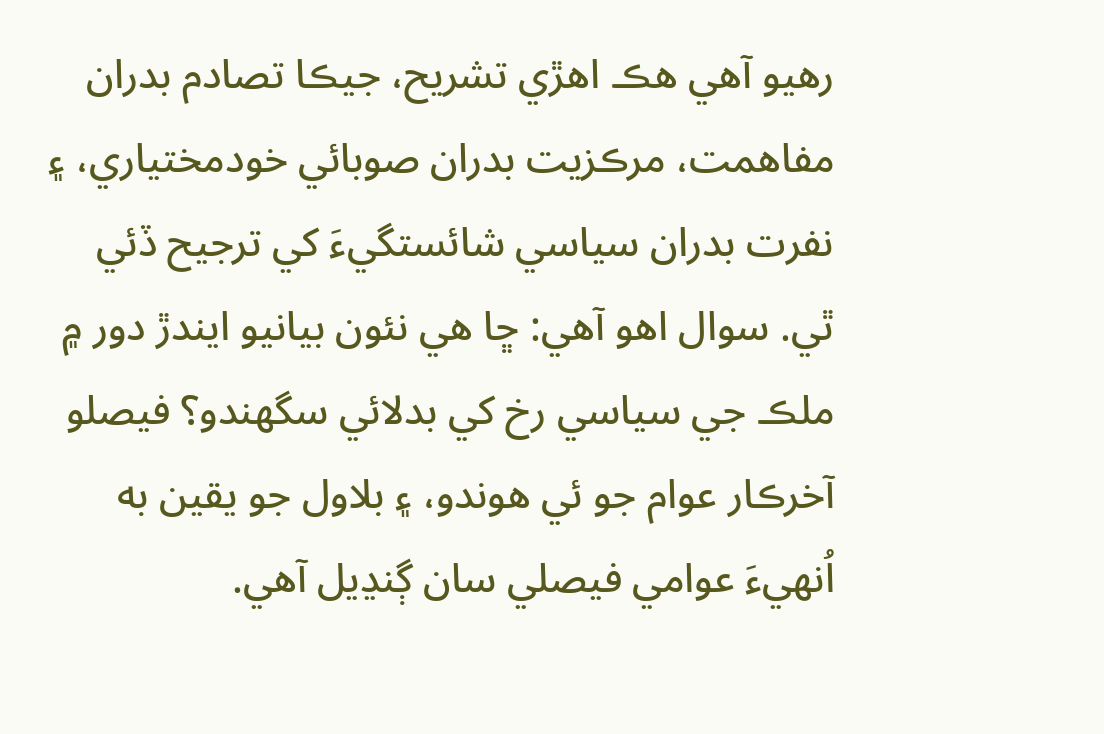رهيو آهي هڪ اهڙي تشريح، جيڪا تصادم بدران مفاهمت، مرڪزيت بدران صوبائي خودمختياري، ۽ نفرت بدران سياسي شائستگيءَ کي ترجيح ڏئي ٿي. سوال اهو آهي: ڇا هي نئون بيانيو ايندڙ دور ۾ ملڪ جي سياسي رخ کي بدلائي سگهندو؟ فيصلو آخرڪار عوام جو ئي هوندو، ۽ بلاول جو يقين به اُنهيءَ عوامي فيصلي سان ڳنڍيل آهي.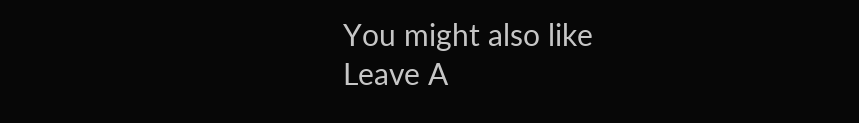You might also like
Leave A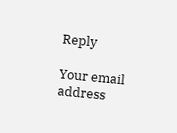Reply

Your email address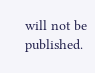will not be published.